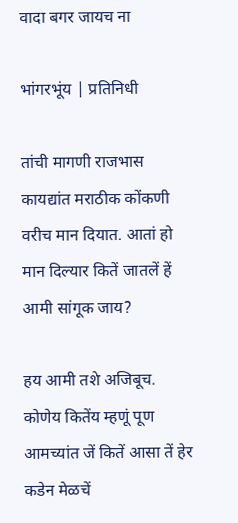वादा बगर जायच ना

भांगरभूंय | प्रतिनिधी

तांची मागणी राजभास कायद्यांत मराठीक कोंकणी वरीच मान दियात. आतां हो मान दिल्यार कितें जातलें हें आमी सांगूक जाय?

हय आमी तशे अजिबूच. कोणेय कितेंय म्हणूं पूण आमच्यांत जें कितें आसा तें हेर कडेन मेळचें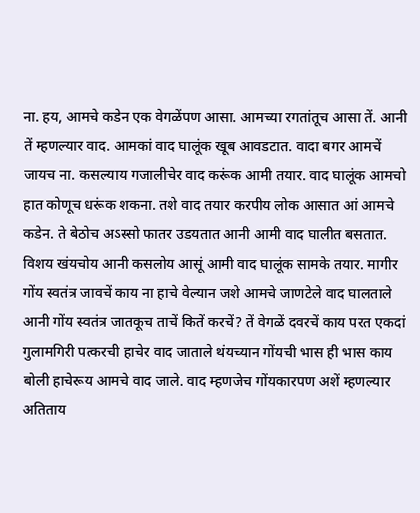ना. हय, आमचे कडेन एक वेगळेंपण आसा. आमच्या रगतांतूच आसा तें. आनी तें म्हणल्यार वाद. आमकां वाद घालूंक खूब आवडटात. वादा बगर आमचें जायच ना. कसल्याय गजालीचेर वाद करूंक आमी तयार. वाद घालूंक आमचो हात कोणूच धरूंक शकना. तशे वाद तयार करपीय लोक आसात आं आमचे कडेन. ते बेठोच अऽस्सो फातर उडयतात आनी आमी वाद घालीत बसतात. विशय खंयचोय आनी कसलोय आसूं आमी वाद घालूंक सामके तयार. मागीर गोंय स्वतंत्र जावचें काय ना हाचे वेल्यान जशे आमचे जाणटेले वाद घालताले आनी गोंय स्वतंत्र जातकूच ताचें कितें करचें? तें वेगळें दवरचें काय परत एकदां गुलामगिरी पत्करची हाचेर वाद जाताले थंयच्यान गोंयची भास ही भास काय बोली हाचेरूय आमचे वाद जाले. वाद म्हणजेच गोंयकारपण अशें म्हणल्यार अतिताय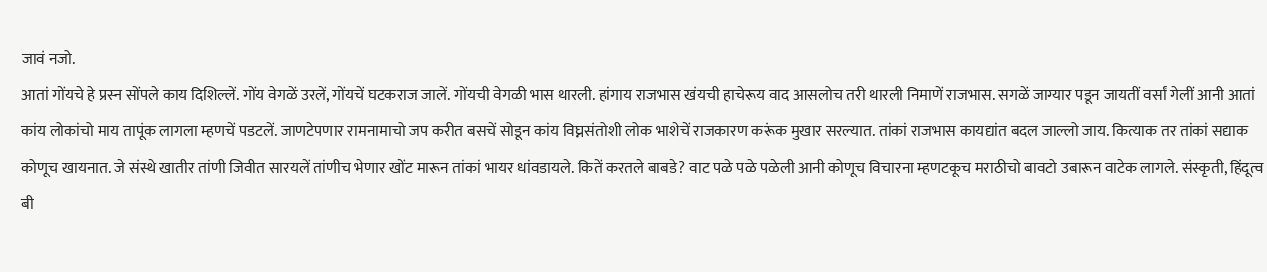जावं नजो.
आतां गोंयचे हे प्रस्न सोंपले काय दिशिल्लें. गोंय वेगळें उरलें, गोंयचें घटकराज जालें. गोंयची वेगळी भास थारली. हांगाय राजभास खंयची हाचेरूय वाद आसलोच तरी थारली निमाणें राजभास. सगळें जाग्यार पडून जायतीं वर्सां गेलीं आनी आतां कांय लोकांचो माय तापूंक लागला म्हणचें पडटलें. जाणटेपणार रामनामाचो जप करीत बसचें सोडून कांय विघ्नसंतोशी लोक भाशेचें राजकारण करूंक मुखार सरल्यात. तांकां राजभास कायद्यांत बदल जाल्लो जाय. कित्याक तर तांकां सद्याक कोणूच खायनात. जे संस्थे खातीर तांणी जिवीत सारयलें तांणीच भेणार खोंट मारून तांकां भायर धांवडायले. कितें करतले बाबडे? वाट पळे पळे पळेली आनी कोणूच विचारना म्हणटकूच मराठीचो बावटो उबारून वाटेक लागले. संस्कृती, हिंदूत्व बी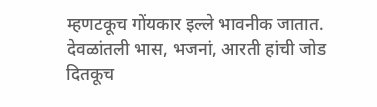म्हणटकूच गोंयकार इल्ले भावनीक जातात. देवळांतली भास, भजनां, आरती हांची जोड दितकूच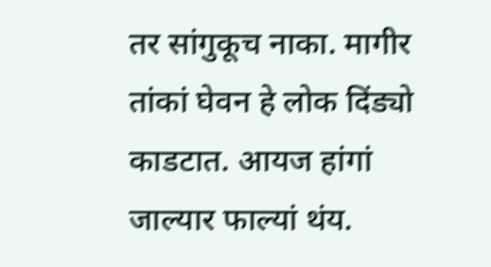तर सांगुकूच नाका. मागीर तांकां घेवन हे लोक दिंड्यो काडटात. आयज हांगां जाल्यार फाल्यां थंय.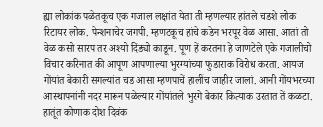ह्या लोकांक पळेतकूच एक गजाल लक्षांत येता ती म्हणल्यार हांतले चडशे लोक रिटायर लोक. पेन्शनाचेर जगपी. म्हणटकूच हांचे कडेन भरपूर वेळ आसा. आतां तो वेळ कसो सारप तर अश्यो दिंड्यो काडून. पूण हें करतना हे जाणटेले एके गजालीचो विचार करिनात की आपूण आपणाल्या भुरग्यांच्या फुडाराक विरोध करता. आयज गोंयांत बेकारी सगल्यांत चड आसा म्हणपाचें हालींच जाहीर जालां. आनी गोंयभरच्या आस्थापनांनी नदर मारून पळेल्यार गोंयांतले भुरगे बेकार कित्याक उरतात तें कळटा. हातूंत कोणाक दोश दिवंक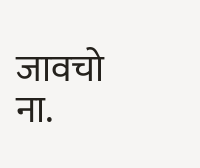जावचो ना.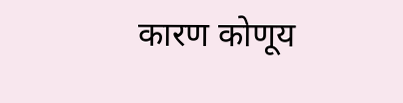कारण कोणूय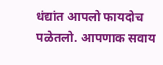धंद्यांत आपलो फायदोच पळेतलो. आपणाक सवाय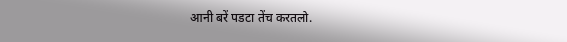आनी बरें पडटा तेंच करतलो.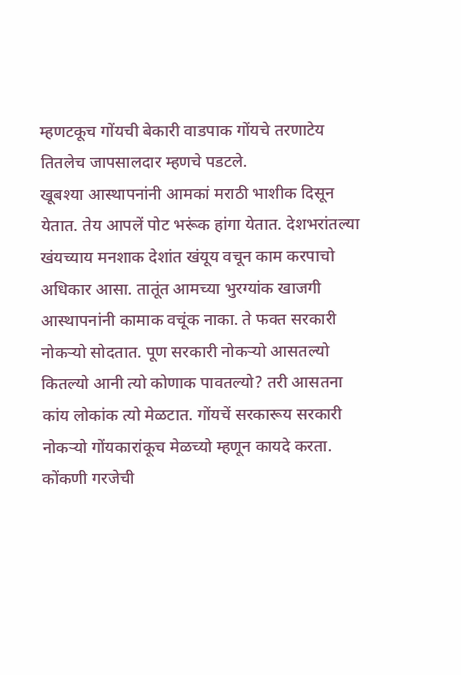म्हणटकूच गोंयची बेकारी वाडपाक गोंयचे तरणाटेय तितलेच जापसालदार म्हणचे पडटले.
खूबश्या आस्थापनांनी आमकां मराठी भाशीक दिसून येतात. तेय आपलें पोट भरूंक हांगा येतात. देशभरांतल्या खंयच्याय मनशाक देशांत खंयूय वचून काम करपाचो अधिकार आसा. तातूंत आमच्या भुरग्यांक खाजगी आस्थापनांनी कामाक वचूंक नाका. ते फक्त सरकारी नोकऱ्यो सोदतात. पूण सरकारी नोकऱ्यो आसतल्यो कितल्यो आनी त्यो कोणाक पावतल्यो? तरी आसतना कांय लोकांक त्यो मेळटात. गोंयचें सरकारूय सरकारी नोकऱ्यो गोंयकारांकूच मेळच्यो म्हणून कायदे करता. कोंकणी गरजेची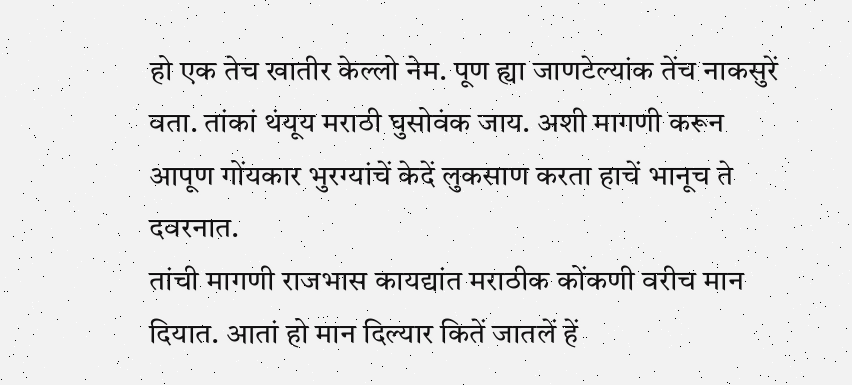हो एक तेच खातीर केल्लो नेम. पूण ह्या जाणटेल्यांक तेंच नाकसुरें वता. तांकां थंयूय मराठी घुसोवंक जाय. अशी मागणी करून आपूण गोंयकार भुरग्यांचें केदें लुकसाण करता हाचें भानूच ते दवरनात.
तांची मागणी राजभास कायद्यांत मराठीक कोंकणी वरीच मान दियात. आतां हो मान दिल्यार कितें जातलें हें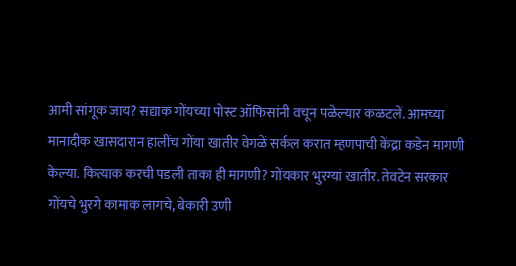आमी सांगूक जाय? सद्याक गोंयच्या पोस्ट ऑफिसांनी वचून पळेल्यार कळटलें. आमच्या मानादीक खासदारान हालींच गोंया खातीर वेगळें सर्कल करात म्हणपाची केंद्रा कडेन मागणी केल्या. कित्याक करची पडली ताका ही मागणी? गोंयकार भुरग्यां खातीर. तेवटेन सरकार गोंयचे भुरगे कामाक लागचे, बेकारी उणी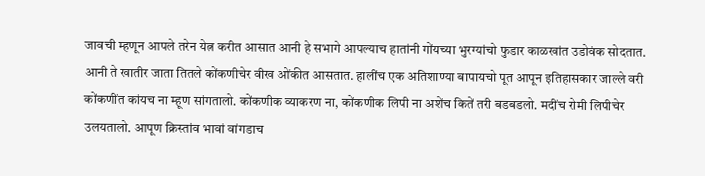जावची म्हणून आपले तरेन येत्न करीत आसात आनी हे सभागे आपल्याच हातांनी गोंयच्या भुरग्यांचो फुडार काळखांत उडोवंक सोदतात. आनी ते खातीर जाता तितले कोंकणीचेर वीख ओंकीत आसतात. हालींच एक अतिशाण्या बापायचो पूत आपून इतिहासकार जाल्ले वरी कोंकणींत कांयच ना म्हूण सांगतालो. कोंकणीक व्याकरण ना, कोंकणीक लिपी ना अशेंच कितें तरी बडबडलो. मदींच रोमी लिपीचेर उलयतालो. आपूण क्रिस्तांव भावां वांगडाच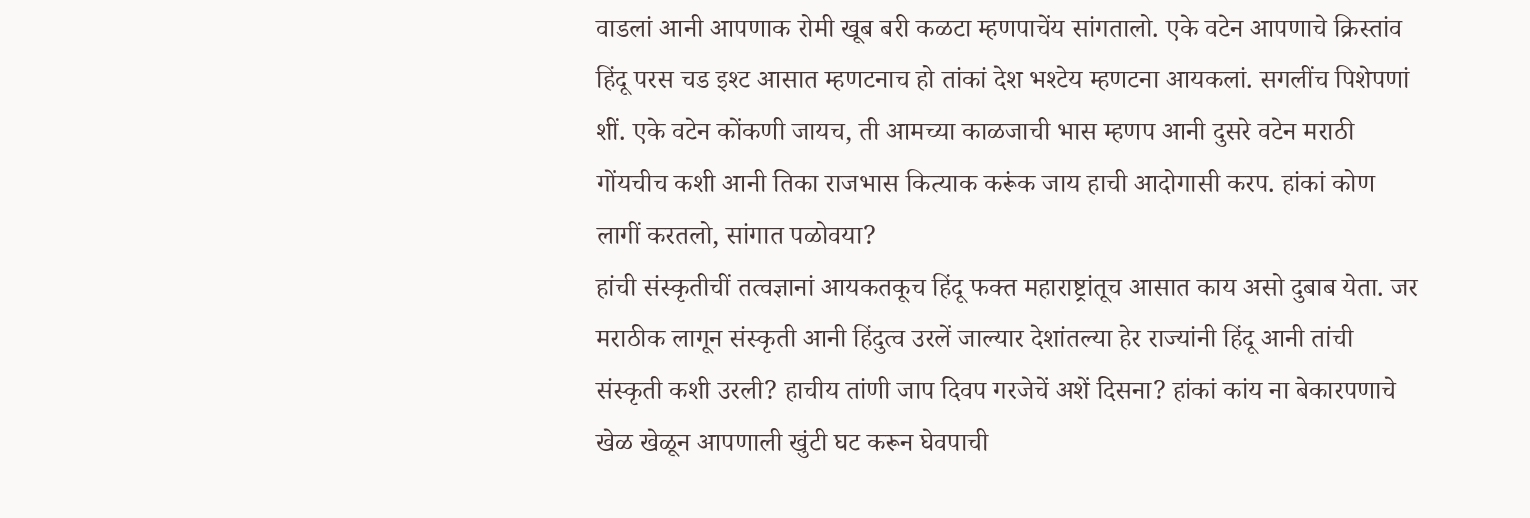वाडलां आनी आपणाक रोमी खूब बरी कळटा म्हणपाचेंय सांगतालो. एके वटेन आपणाचे क्रिस्तांव हिंदू परस चड इश्ट आसात म्हणटनाच हो तांकां देश भश्टेय म्हणटना आयकलां. सगलींच पिशेपणां शीं. एके वटेन कोंकणी जायच, ती आमच्या काळजाची भास म्हणप आनी दुसरे वटेन मराठी गोंयचीच कशी आनी तिका राजभास कित्याक करूंक जाय हाची आदोगासी करप. हांकां कोण लागीं करतलो, सांगात पळोवया?
हांची संस्कृतीचीं तत्वज्ञानां आयकतकूच हिंदू फक्त महाराष्ट्रांतूच आसात काय असो दुबाब येता. जर मराठीक लागून संस्कृती आनी हिंदुत्व उरलें जाल्यार देशांतल्या हेर राज्यांनी हिंदू आनी तांची संस्कृती कशी उरली? हाचीय तांणी जाप दिवप गरजेचें अशें दिसना? हांकां कांय ना बेकारपणाचे खेळ खेळून आपणाली खुंटी घट करून घेवपाची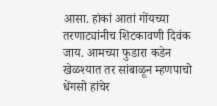आसा. हांकां आतां गोंयच्या तरणाट्यांनीच शिटकावणी दिवंक जाय. आमच्या फुडारा कडेन खेळश्यात तर सांबाळून म्हणपाचो धेंगसो हांचेर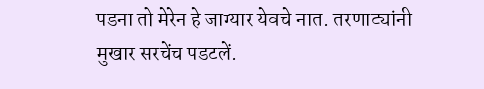पडना तो मेरेन हे जाग्यार येवचे नात. तरणाट्यांनी मुखार सरचेंच पडटलें.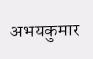अभयकुमार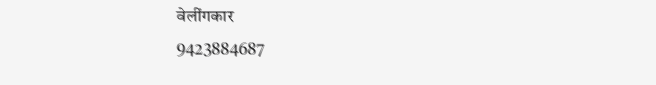वेलींगकार
9423884687